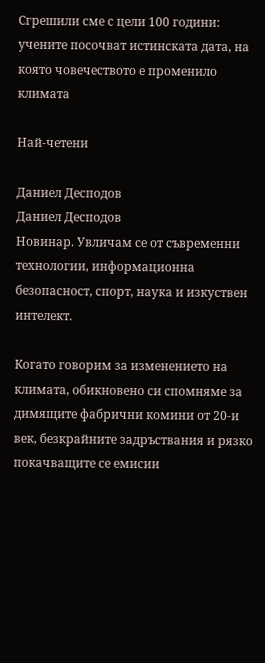Сгрешили сме с цели 100 години: учените посочват истинската дата, на която човечеството е променило климата

Най-четени

Даниел Десподов
Даниел Десподов
Новинар. Увличам се от съвременни технологии, информационна безопасност, спорт, наука и изкуствен интелект.

Когато говорим за изменението на климата, обикновено си спомняме за димящите фабрични комини от 20-и век, безкрайните задръствания и рязко покачващите се емисии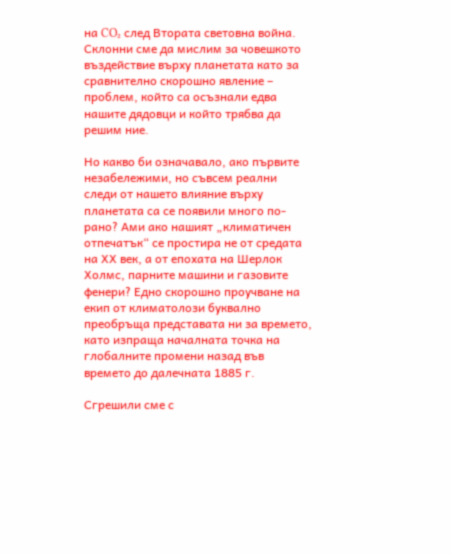на CO₂ след Втората световна война. Склонни сме да мислим за човешкото въздействие върху планетата като за сравнително скорошно явление – проблем, който са осъзнали едва нашите дядовци и който трябва да решим ние.

Но какво би означавало, ако първите незабележими, но съвсем реални следи от нашето влияние върху планетата са се появили много по-рано? Ами ако нашият „климатичен отпечатък“ се простира не от средата на ХХ век, а от епохата на Шерлок Холмс, парните машини и газовите фенери? Едно скорошно проучване на екип от климатолози буквално преобръща представата ни за времето, като изпраща началната точка на глобалните промени назад във времето до далечната 1885 г.

Сгрешили сме с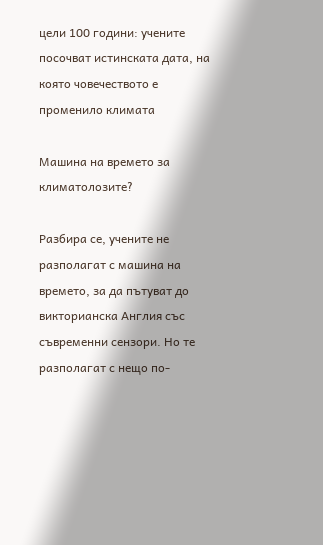цели 100 години: учените посочват истинската дата, на която човечеството е променило климата

Машина на времето за климатолозите?

Разбира се, учените не разполагат с машина на времето, за да пътуват до викторианска Англия със съвременни сензори. Но те разполагат с нещо по-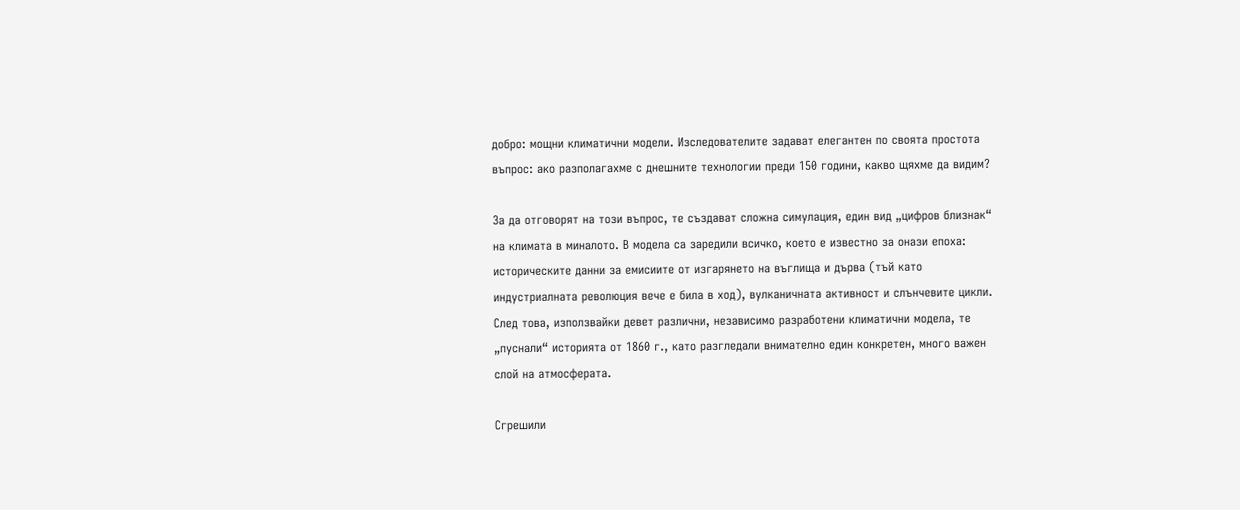добро: мощни климатични модели. Изследователите задават елегантен по своята простота въпрос: ако разполагахме с днешните технологии преди 150 години, какво щяхме да видим?

За да отговорят на този въпрос, те създават сложна симулация, един вид „цифров близнак“ на климата в миналото. В модела са заредили всичко, което е известно за онази епоха: историческите данни за емисиите от изгарянето на въглища и дърва (тъй като индустриалната революция вече е била в ход), вулканичната активност и слънчевите цикли. След това, използвайки девет различни, независимо разработени климатични модела, те „пуснали“ историята от 1860 г., като разгледали внимателно един конкретен, много важен слой на атмосферата.

Сгрешили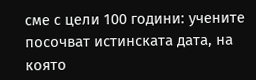сме с цели 100 години: учените посочват истинската дата, на която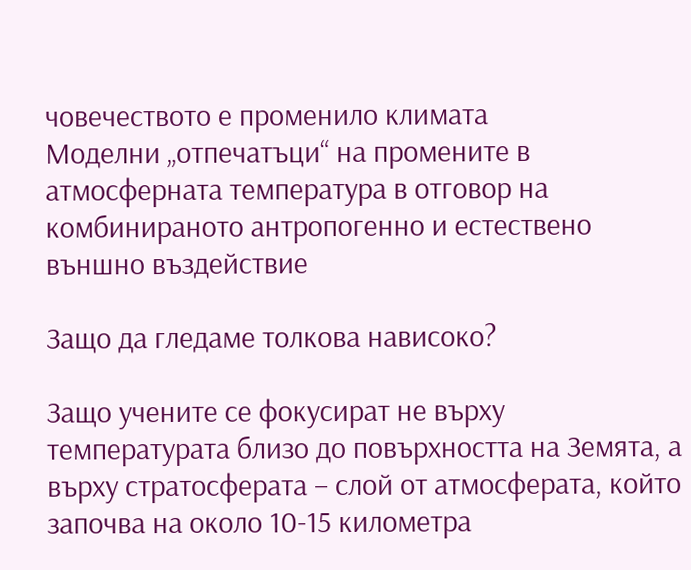човечеството е променило климата
Моделни „отпечатъци“ на промените в атмосферната температура в отговор на комбинираното антропогенно и естествено външно въздействие

Защо да гледаме толкова нависоко?

Защо учените се фокусират не върху температурата близо до повърхността на Земята, а върху стратосферата – слой от атмосферата, който започва на около 10-15 километра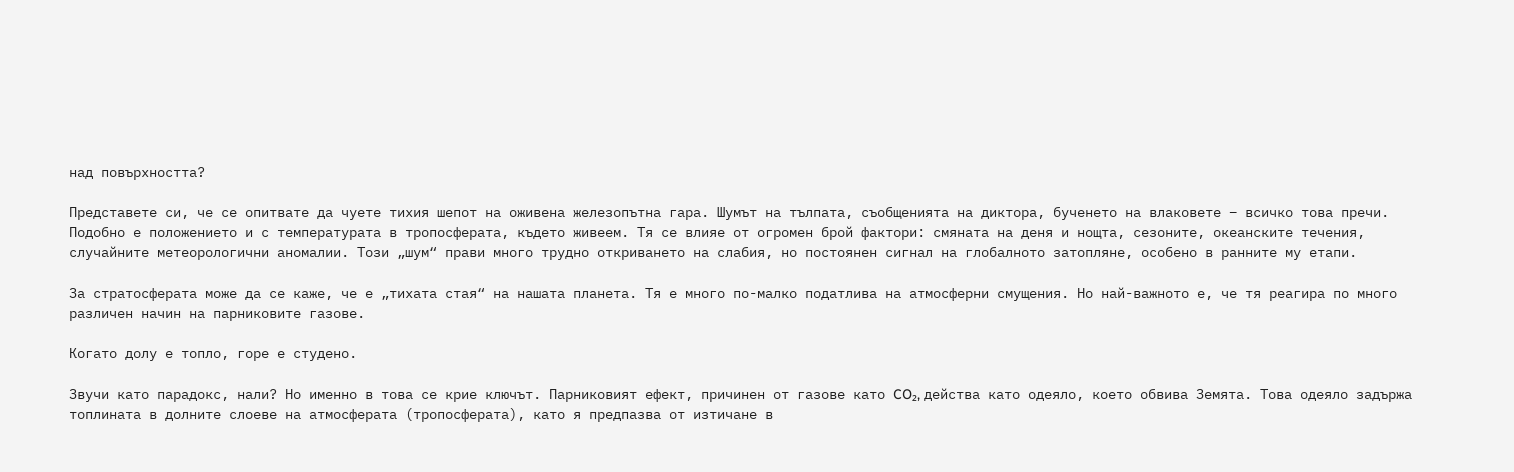над повърхността?

Представете си, че се опитвате да чуете тихия шепот на оживена железопътна гара. Шумът на тълпата, съобщенията на диктора, бученето на влаковете – всичко това пречи. Подобно е положението и с температурата в тропосферата, където живеем. Тя се влияе от огромен брой фактори: смяната на деня и нощта, сезоните, океанските течения, случайните метеорологични аномалии. Този „шум“ прави много трудно откриването на слабия, но постоянен сигнал на глобалното затопляне, особено в ранните му етапи.

За стратосферата може да се каже, че е „тихата стая“ на нашата планета. Тя е много по-малко податлива на атмосферни смущения. Но най-важното е, че тя реагира по много различен начин на парниковите газове.

Когато долу е топло, горе е студено.

Звучи като парадокс, нали? Но именно в това се крие ключът. Парниковият ефект, причинен от газове като CO₂, действа като одеяло, което обвива Земята. Това одеяло задържа топлината в долните слоеве на атмосферата (тропосферата), като я предпазва от изтичане в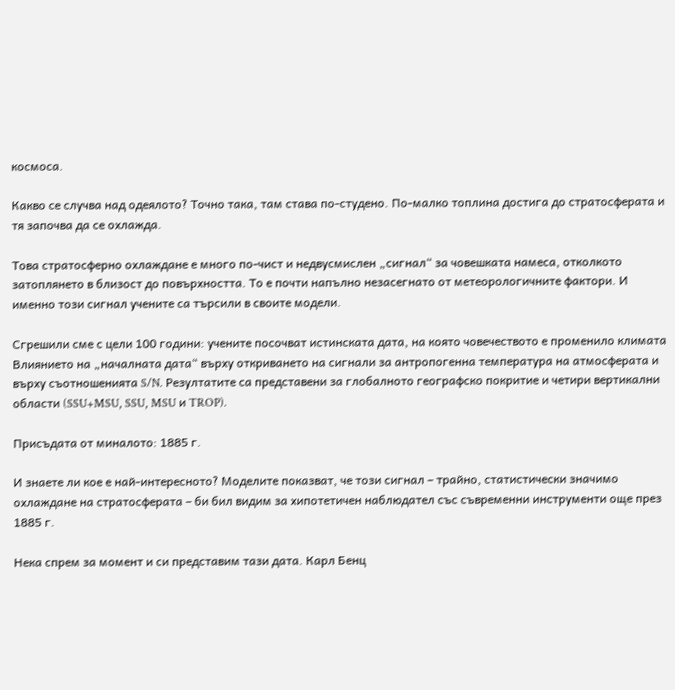космоса.

Какво се случва над одеялото? Точно така, там става по-студено. По-малко топлина достига до стратосферата и тя започва да се охлажда.

Това стратосферно охлаждане е много по-чист и недвусмислен „сигнал“ за човешката намеса, отколкото затоплянето в близост до повърхността. То е почти напълно незасегнато от метеорологичните фактори. И именно този сигнал учените са търсили в своите модели.

Сгрешили сме с цели 100 години: учените посочват истинската дата, на която човечеството е променило климата
Влиянието на „началната дата“ върху откриването на сигнали за антропогенна температура на атмосферата и върху съотношенията S/N. Резултатите са представени за глобалното географско покритие и четири вертикални области (SSU+MSU, SSU, MSU и TROP).

Присъдата от миналото: 1885 г.

И знаете ли кое е най-интересното? Моделите показват, че този сигнал – трайно, статистически значимо охлаждане на стратосферата – би бил видим за хипотетичен наблюдател със съвременни инструменти още през 1885 г.

Нека спрем за момент и си представим тази дата. Карл Бенц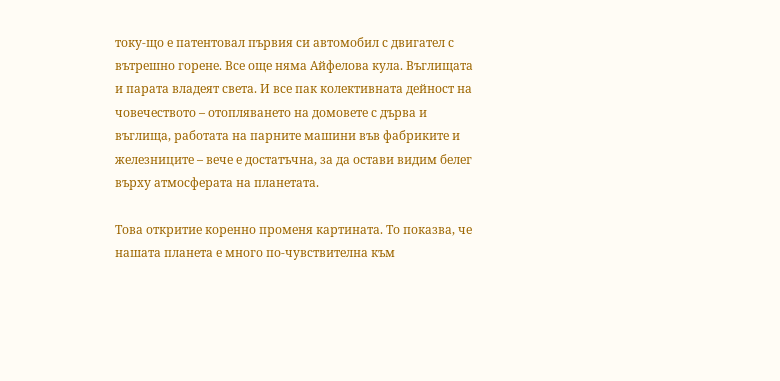току-що е патентовал първия си автомобил с двигател с вътрешно горене. Все още няма Айфелова кула. Въглищата и парата владеят света. И все пак колективната дейност на човечеството – отопляването на домовете с дърва и въглища, работата на парните машини във фабриките и железниците – вече е достатъчна, за да остави видим белег върху атмосферата на планетата.

Това откритие коренно променя картината. То показва, че нашата планета е много по-чувствителна към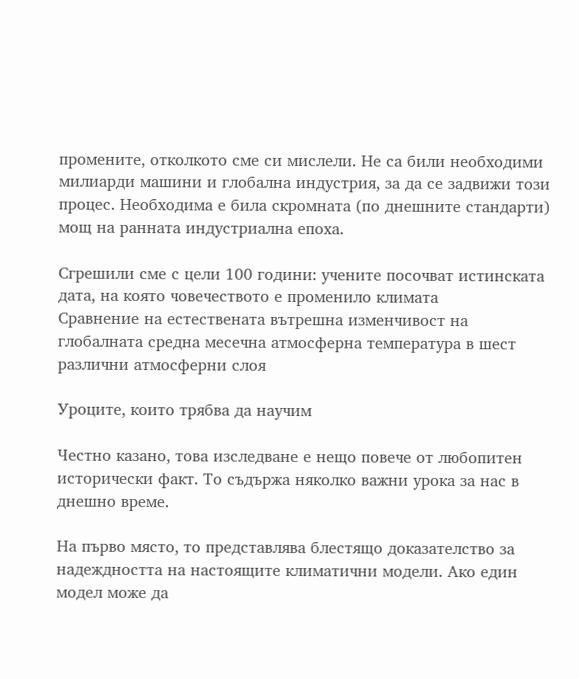промените, отколкото сме си мислели. Не са били необходими милиарди машини и глобална индустрия, за да се задвижи този процес. Необходима е била скромната (по днешните стандарти) мощ на ранната индустриална епоха.

Сгрешили сме с цели 100 години: учените посочват истинската дата, на която човечеството е променило климата
Сравнение на естествената вътрешна изменчивост на глобалната средна месечна атмосферна температура в шест различни атмосферни слоя

Уроците, които трябва да научим

Честно казано, това изследване е нещо повече от любопитен исторически факт. То съдържа няколко важни урока за нас в днешно време.

На първо място, то представлява блестящо доказателство за надеждността на настоящите климатични модели. Ако един модел може да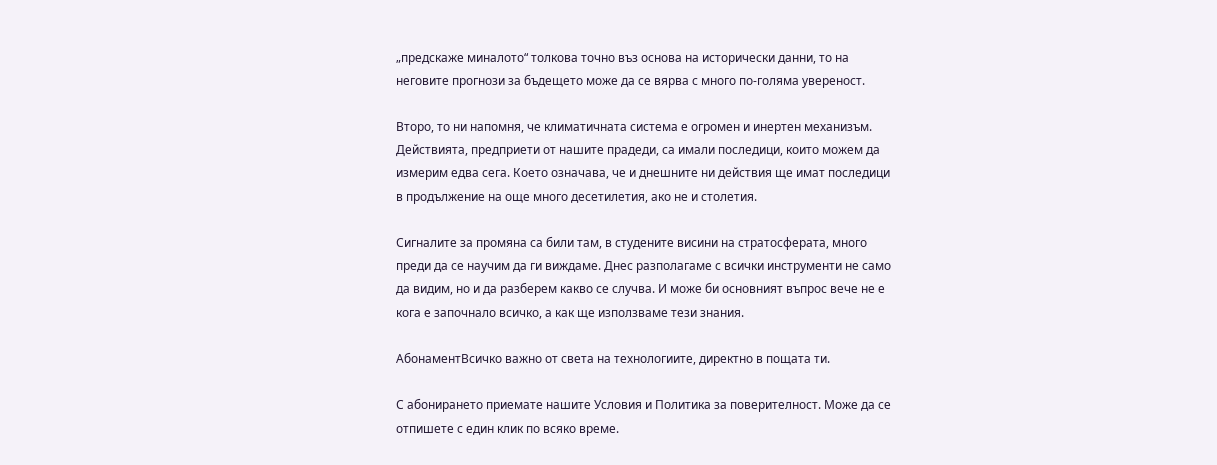„предскаже миналото“ толкова точно въз основа на исторически данни, то на неговите прогнози за бъдещето може да се вярва с много по-голяма увереност.

Второ, то ни напомня, че климатичната система е огромен и инертен механизъм. Действията, предприети от нашите прадеди, са имали последици, които можем да измерим едва сега. Което означава, че и днешните ни действия ще имат последици в продължение на още много десетилетия, ако не и столетия.

Сигналите за промяна са били там, в студените висини на стратосферата, много преди да се научим да ги виждаме. Днес разполагаме с всички инструменти не само да видим, но и да разберем какво се случва. И може би основният въпрос вече не е кога е започнало всичко, а как ще използваме тези знания.

АбонаментВсичко важно от света на технологиите, директно в пощата ти.

С абонирането приемате нашите Условия и Политика за поверителност. Може да се отпишете с един клик по всяко време.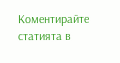Коментирайте статията в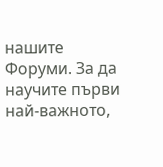нашите Форуми. За да научите първи най-важното,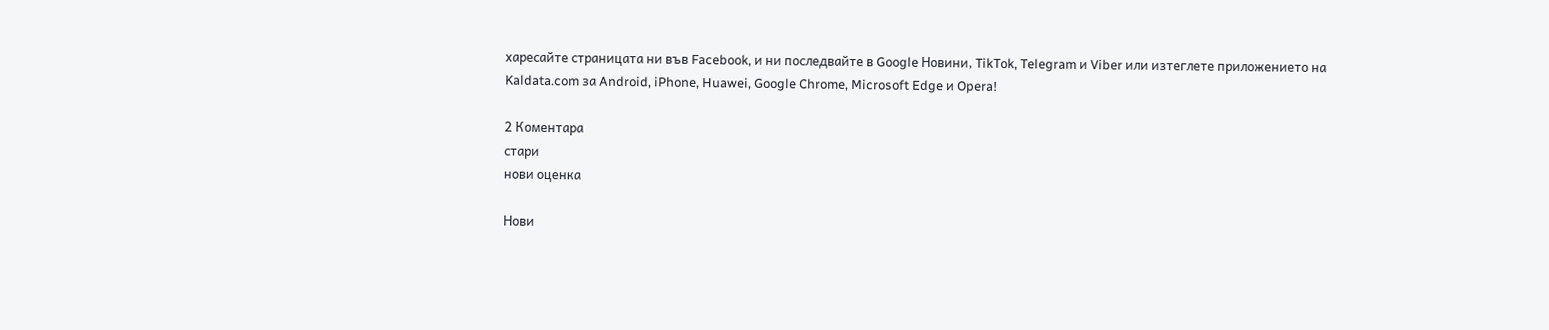харесайте страницата ни във Facebook, и ни последвайте в Google Новини, TikTok, Telegram и Viber или изтеглете приложението на Kaldata.com за Android, iPhone, Huawei, Google Chrome, Microsoft Edge и Opera!

2 Коментара
стари
нови оценка

Нови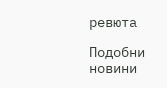ревюта

Подобни новини